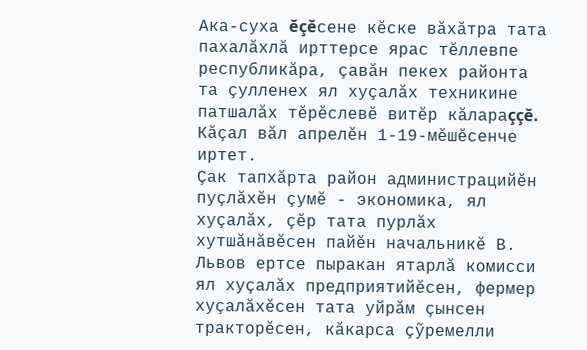Ака-суха ĕçĕсене кĕске вăхăтра тата пахалăхлă ирттерсе ярас тĕллевпе республикăра, çавăн пекех районта та çулленех ял хуçалăх техникине патшалăх тĕрĕслевĕ витĕр кăлараççĕ. Кăçал вăл апрелĕн 1-19-мĕшĕсенче иртет.
Çак тапхăрта район администрацийĕн пуçлăхĕн çумĕ - экономика, ял хуçалăх, çĕр тата пурлăх хутшăнăвĕсен пайĕн начальникĕ В. Львов ертсе пыракан ятарлă комисси ял хуçалăх предприятийĕсен, фермер хуçалăхĕсен тата уйрăм çынсен тракторĕсен, кăкарса çỹремелли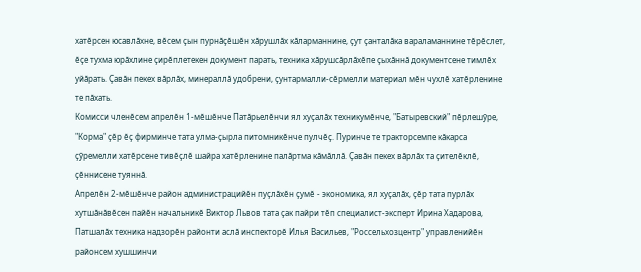хатĕрсен юсавлăхне, вĕсем çын пурнăçĕшĕн хăрушлăх кăларманнине, çут çанталăка вараламаннине тĕрĕслет, ĕçе тухма юрăхлине çирĕплетекен документ парать, техника хăрушсăрлăхĕпе çыхăннă документсене тимлĕх уйăрать. Çавăн пекех вăрлăх, минераллă удобрени, çунтармалли-сĕрмелли материал мĕн чухлĕ хатĕрленине те пăхать.
Комисси членĕсем апрелĕн 1-мĕшĕнче Патăрьелĕнчи ял хуçалăх техникумĕнче, "Батыревский" пĕрлешỹре, "Корма" çĕр ĕç фирминче тата улма-çырла питомникĕнче пулчĕç. Пуринче те тракторсемпе кăкарса çỹремелли хатĕрсене тивĕçлĕ шайра хатĕрленине палăртма кăмăллă. Çавăн пекех вăрлăх та çителĕклĕ, çĕннисене туяннă.
Апрелĕн 2-мĕшĕнче район администрацийĕн пуçлăхĕн çумĕ - экономика, ял хуçалăх, çĕр тата пурлăх хутшăнăвĕсен пайĕн начальникĕ Виктор Львов тата çак пайри тĕп специалист-эксперт Ирина Хадарова, Патшалăх техника надзорĕн районти аслă инспекторĕ Илья Васильев, "Россельхозцентр" управленийĕн районсем хушшинчи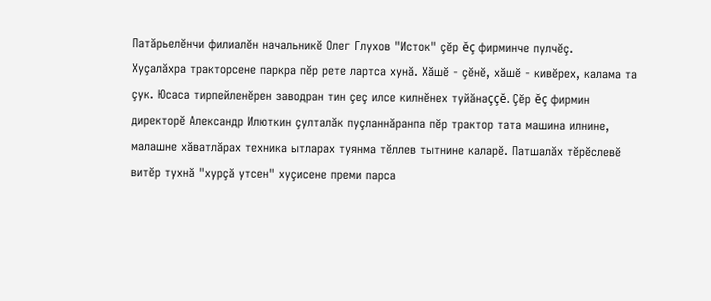Патăрьелĕнчи филиалĕн начальникĕ Олег Глухов "Исток" çĕр ĕç фирминче пулчĕç.
Хуçалăхра тракторсене паркра пĕр рете лартса хунă. Хăшĕ - çĕнĕ, хăшĕ - кивĕрех, калама та çук. Юсаса тирпейленĕрен заводран тин çеç илсе килнĕнех туйăнаççĕ. Çĕр ĕç фирмин директорĕ Александр Илюткин çулталăк пуçланнăранпа пĕр трактор тата машина илнине, малашне хăватлăрах техника ытларах туянма тĕллев тытнине каларĕ. Патшалăх тĕрĕслевĕ витĕр тухнă "хурçă утсен" хуçисене преми парса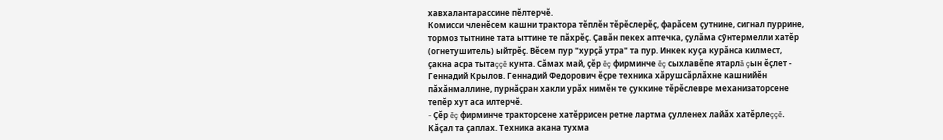хавхалантарассине пĕлтерчĕ.
Комисси членĕсем кашни трактора тĕплĕн тĕрĕслерĕç, фарăсем çутнине, сигнал пуррине, тормоз тытнине тата ыттине те пăхрĕç. Çавăн пекех аптечка, çулăма сỹнтермелли хатĕр (огнетушитель) ыйтрĕç. Вĕсем пур "хурçă утра" та пур. Инкек куçа курăнса килмест, çакна асра тытаççĕ кунта. Сăмах май, çĕр ĕç фирминче ĕç сыхлавĕпе ятарлă çын ĕçлет - Геннадий Крылов. Геннадий Федорович ĕçре техника хăрушсăрлăхне кашнийĕн пăхăнмаллине, пурнăçран хакли урăх нимĕн те çуккине тĕрĕслевре механизаторсене тепĕр хут аса илтерчĕ.
- Çĕр ĕç фирминче тракторсене хатĕррисен ретне лартма çулленех лайăх хатĕрлеççĕ. Кăçал та çаплах. Техника акана тухма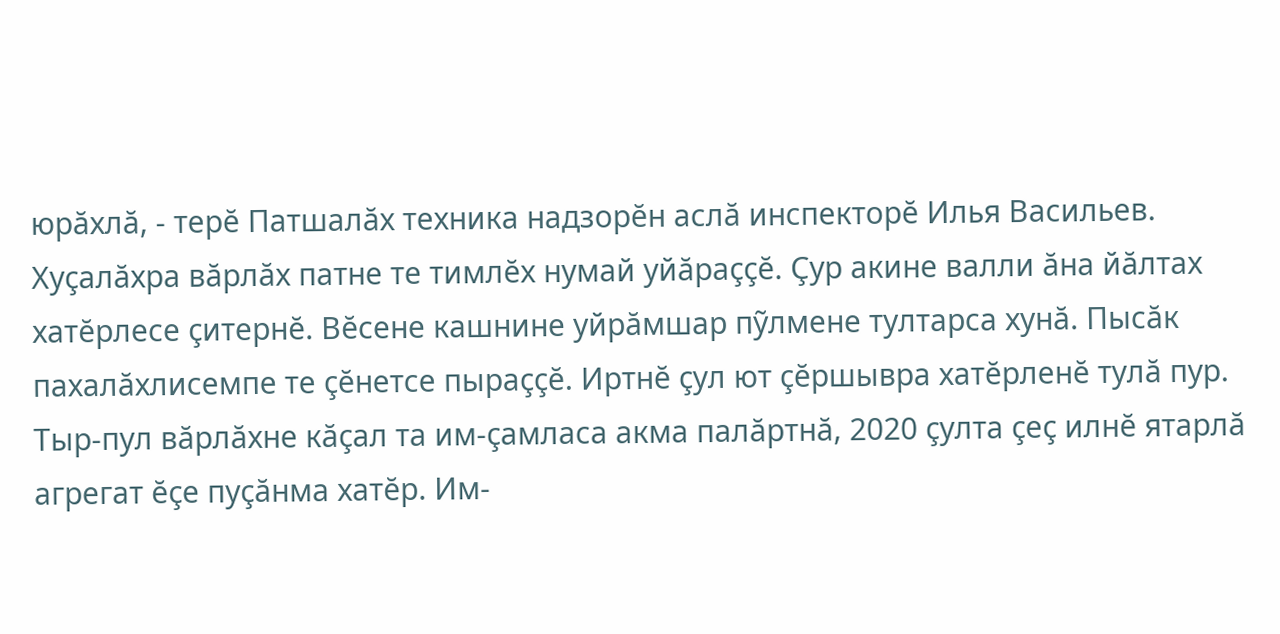юрăхлă, - терĕ Патшалăх техника надзорĕн аслă инспекторĕ Илья Васильев.
Хуçалăхра вăрлăх патне те тимлĕх нумай уйăраççĕ. Çур акине валли ăна йăлтах хатĕрлесе çитернĕ. Вĕсене кашнине уйрăмшар пỹлмене тултарса хунă. Пысăк пахалăхлисемпе те çĕнетсе пыраççĕ. Иртнĕ çул ют çĕршывра хатĕрленĕ тулă пур. Тыр-пул вăрлăхне кăçал та им-çамласа акма палăртнă, 2020 çулта çеç илнĕ ятарлă агрегат ĕçе пуçăнма хатĕр. Им-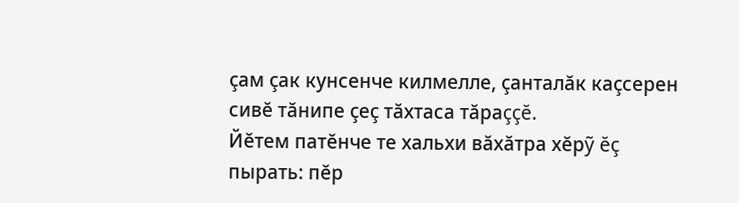çам çак кунсенче килмелле, çанталăк каçсерен сивĕ тăнипе çеç тăхтаса тăраççĕ.
Йĕтем патĕнче те хальхи вăхăтра хĕрỹ ĕç пырать: пĕр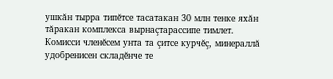ушкăн тырра типĕтсе тасатакан 30 млн тенке яхăн тăракан комплекса вырнаçтарассипе тимлет. Комисси членĕсем унта та çитсе курчĕç, минераллă удобренисен складĕнче те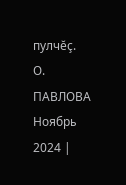пулчĕç.
О. ПАВЛОВА
Ноябрь 2024 |